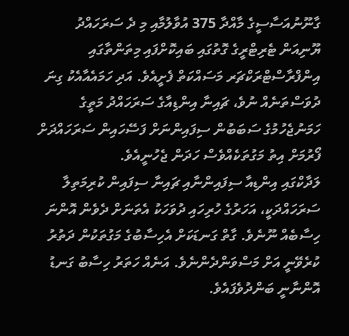ގާނޫނުއަސާސީގެ މާއްދާ 375 އުވާލުމާއި މި ދެ ސަރަހައްދު ޔޫނިއަން ޓެރިޓްރީގެ ގޮތުގައި ބައިކޮށްފައި މިތަންތާގައި އިންފްރާސްޓްރަކްޗަރ މަސައްކަތް ފެށީއެވެ. އަދި ހަމައެއާއެކު ގިނަ ދުވަސްތަނެއް ނުވެ، ޗައިނާ އިންޑިއާގެ ސަރަހައްދު މަތީގެ ހަމަނުޖެހުމުގެ ސަބަބުން ސިފައިންނަށް ފަސޭހައިން ސަރަހައްދަށް ފޯރުމަށް އިތު މަގުތަކެއްވެސް ހަދަން ޖެހުނީއެވެ.
ލަދާކްގައި އިންޑިއާ ސިފައިންނާއި ޗައިނާ ސިފައިން ކުރިމަތިލާ ސަރަހައްދަކީ، އަހަރުގެ ހުރިހައި ދުވަހަކު އެތަނަށް ދެވެން އޮންނަ ހިސާބެއް ނޫނެވެ. ގާތް ގަނޑަކަށް އެހިސާބުގެ މަގުތަކުން ދަތުރު ކުރެވޭނީ އަށް މަސްވަންދެންނެވެ. އަނެއް ހަތަރު ހިސާބު ގަނޑު އޮންނާނީ ބަންދުވެފައެވެ.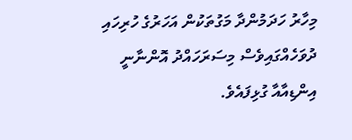މިހާރު ހަދަމުންދާ މަގުތަކުން އަހަރުގެ ހުރިހައި ދުވަހެއްގައިވެސް މިސަރަހައްދު އޮންނާނީ އިންޑިއާއާ ގުޅިފައެވެ.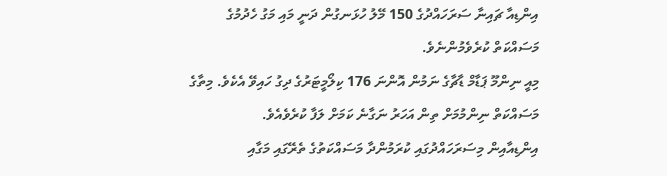އިންޑިއާ ޗައިނާ ސަރަހައްދުގެ 150 މޭލު ހުޅަނގުން ދަނީ މައި މަގު ހެދުމުގެ މަސައްކަތް ކުރެވެމުންނެވެ.
މިއީ ނިންމޫ ޕަޑާމް ޑާޗާގެ ނަމުން އޮންނަ 176 ކިލޯމީޓަރުގެ ދިގު ހައިވޭ އެކެވެ. މިތާގެ މަސައްކަތް ނިންމުމަށް ތިން އަހަރު ނަގާނެ ކަމަށް ލަފާ ކުރެވެއެވެ.
އިންޑިއާއިން މިސަރަހައްދުގައި ކުރަމުންދާ މަސައްކަތުގެ ތެރޭގައި މަގާއި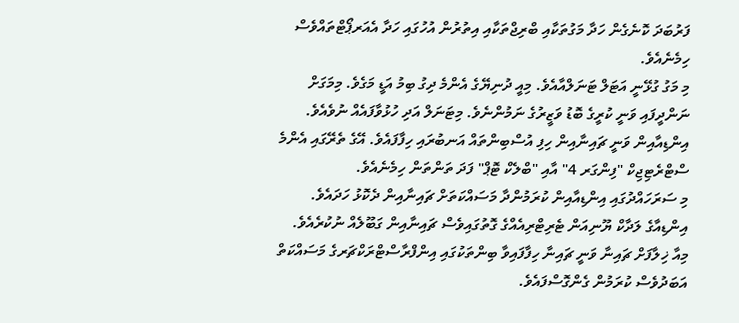ފަރުބަދަ ކޮނެގެން ހަދާ މަގުތަކާއި ބްރިޖްތަކާއި އިތުރުން އުހުގައި ހަދާ އެއަރޕޯޓްތައްވެސް ހިމެނެއެވެ.
މި މަގު ގުޅޭނީ އަޓަލް ޓަނަލްއާއެވެ. މިއީ ދުނިޔޭގެ އެންމެ ދިގު ބިމު އަޑީ މަގެވެ. މިމަގަށް ނަންދީފައި ވަނީ ކުރީގެ ބޮޑު ވަޒީރުގެ ނަމުންނެވެ. މިޓަނަލް އަދި ހުޅުވާފައެއް ނުވެއެވެ.
އިންޑިއާއިން ވަނީ ޗައިނާއިން ހިފި އުސްބިންތައް އަނބުރައި ހިފާފައެވެ. އޭގެ ތެރޭގައި އެންމެ ސްޓްރެޓިޖިކް "ފިންގަރ 4" އާއި "ބްލެކް ޓޮޕް" ފަދަ ތަންތަން ހިމެނެއެވެ.
މި ސަރަހައްދުގައި އިންޑިއާއިން ކުރަމުންދާ މަސައްކަތަށް ޗައިނާއިން ދެކޮޅު ހަދައެވެ.
އިންޑިއާގެ ލަދާކް ޔޫނިއަން ޓެރިޓްރިއެއްގެ ގޮތުގައިވެސް ޗައިނާއިން ގަބޫލެއް ނުކުރެއެވެ.
މިއާ ޚިލާފަށް ޗައިނާ ވަނީ ޗައިނާ ހިފާފައިވާ ބިންތަކުގައި އިންފްރާސްޓްރަކްޗަރގެ މަސައްކަތް އަބަދުވެސް ކުރަމުން ގެންގޮސްފައެވެ.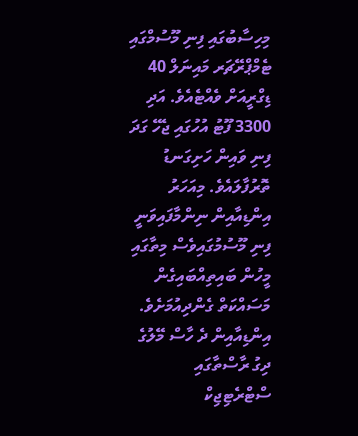މިހިސާބުގައި ފިނި މޫސުމްގައި ޓެމްޕްރޭޗަރ މައިނަލް 40 ޑިގްރީއަށް ވެއްޓެއެވެ. އަދި 3300 ފޫޓު އުހުގައި ޖެހޭ ގަދަ ފިނި ވައިން ހަށިގަނޑު ތޮރުފާލައެވެ. މިއަހަރު އިންޑިއާއިން ނިންމާފައިވަނީ ފިނި މޫސުމުގައިވެސް މިތާގައި މީހުން ބައިތިއްބައިގެން މަސައްކަތް ގެންދިއުމަށެވެ.
އިންޑިއާއިން ދެ ހާސް މޭލުގެ ދިގު ރާސްތާގައި ސްޓްރެޓިޖިކް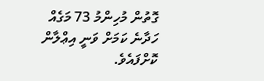ގޮތުން މުހިންމު 73 މަގެއް ހަދާނެ ކަމަށް ވަނީ އިޢްލާން ކޮށްފައެވެ.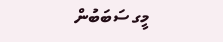މީގ ސަބަބުން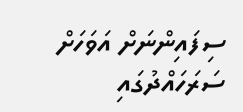ސިފައިންނަށް އަވަހަށް ސަރަހައްދުގައި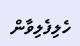ހެލިފެލިވާން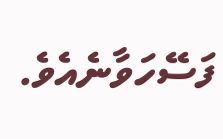ފަސޭހަވާނެއެވެ.